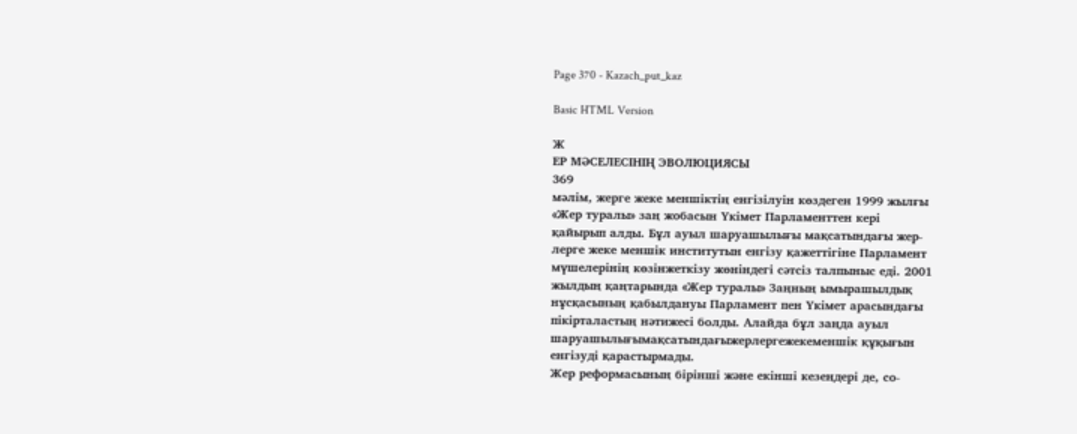Page 370 - Kazach_put_kaz

Basic HTML Version

Ж
ЕР МӘСЕЛЕСІНІҢ ЭВОЛЮЦИЯСЫ
369
мәлім, жерге жеке меншіктің енгізілуін көздеген 1999 жылғы
«Жер туралы» заң жобасын Үкімет Парламенттен кері
қайырып алды. Бұл ауыл шаруашылығы мақсатындағы жер-
лерге жеке меншік институтын енгізу қажеттігіне Парламент
мүшелерінің көзінжеткізу жөніндегі сәтсіз талпыныс еді. 2001
жылдың қаңтарында «Жер туралы» Заңның ымырашылдық
нұсқасының қабылдануы Парламент пен Үкімет арасындағы
пікірталастың нәтижесі болды. Алайда бұл заңда ауыл
шаруашылығымақсатындағыжерлергежекеменшік құқығын
енгізуді қарастырмады.
Жер реформасының бірінші және екінші кезеңдері де, со-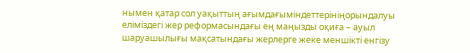нымен қатар сол уақыттың ағымдағыміндеттерініңорындалуы
еліміздегі жер реформасындағы ең маңызды оқиға – ауыл
шаруашылығы мақсатындағы жерлерге жеке меншікті енгізу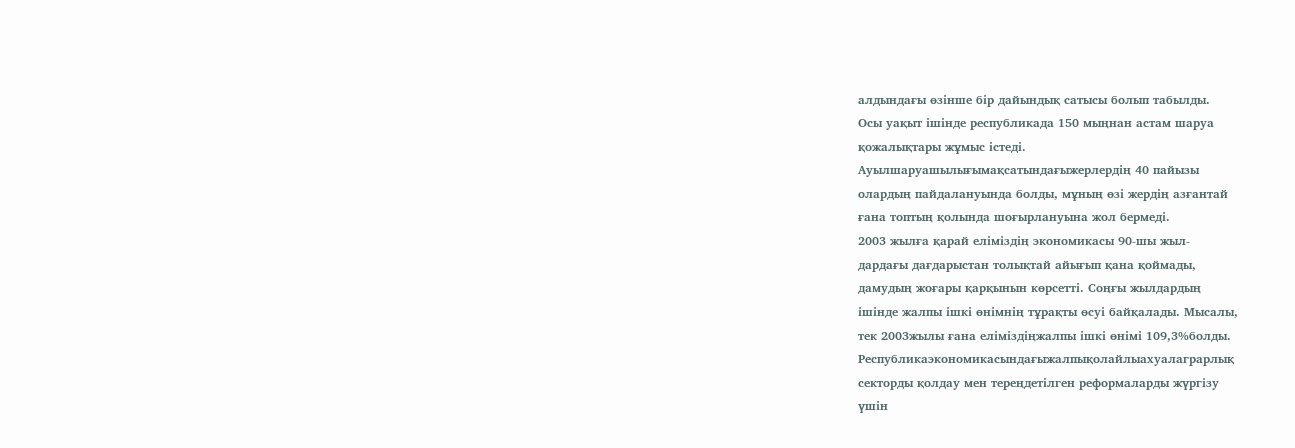алдындағы өзінше бір дайындық сатысы болып табылды.
Осы уақыт ішінде республикада 150 мыңнан астам шаруа
қожалықтары жұмыс істеді.
Ауылшаруашылығымақсатындағыжерлердің 40 пайызы
олардың пайдалануында болды, мұның өзі жердің азғантай
ғана топтың қолында шоғырлануына жол бермеді.
2003 жылға қарай еліміздің экономикасы 90-шы жыл-
дардағы дағдарыстан толықтай айығып қана қоймады,
дамудың жоғары қарқынын көрсетті. Соңғы жылдардың
ішінде жалпы ішкі өнімнің тұрақты өсуі байқалады. Мысалы,
тек 2003жылы ғана еліміздіңжалпы ішкі өнімі 109,3%болды.
Республикаэкономикасындағыжалпықолайлыахуалаграрлық
секторды қолдау мен тереңдетілген реформаларды жүргізу
үшін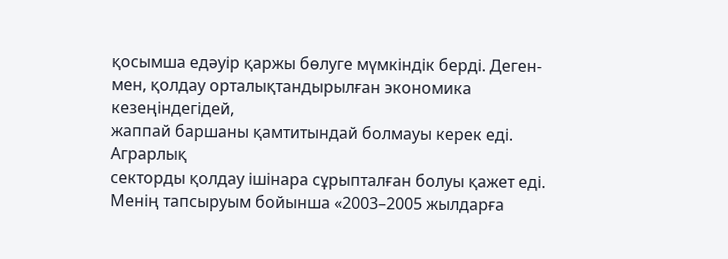қосымша едәуір қаржы бөлуге мүмкіндік берді. Деген-
мен, қолдау орталықтандырылған экономика кезеңіндегідей,
жаппай баршаны қамтитындай болмауы керек еді. Аграрлық
секторды қолдау ішінара сұрыпталған болуы қажет еді.
Менің тапсыруым бойынша «2003–2005 жылдарға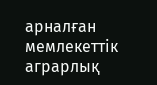арналған мемлекеттік аграрлық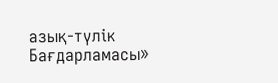азық-түлік Бағдарламасы»